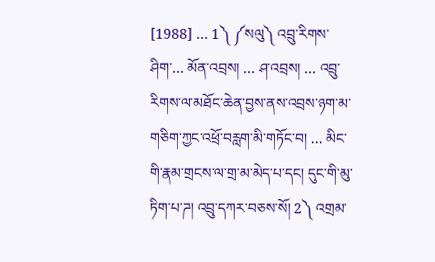[1988] ... 1༽ ༼སལུ༽ འབྲུ་རིགས་ཤིག་... མོན་འབྲས། ... ཤ་འབྲས། ... འབྲུ་རིགས་ལ་མཐོང་ཆེན་བྱས་ནས་འབྲས་ཉག་མ་གཅིག་ཀྱང་འཕྲོ་བརླག་མི་གཏོང་བ། ... མིང་གི་རྣམ་གྲངས་ལ་གྲ་མ་མེད་པ་དང། དུང་གི་མུ་ཏིག་པ་ཌ། འབྲུ་དཀར་བཅས་སོ། 2༽ འགྲམ་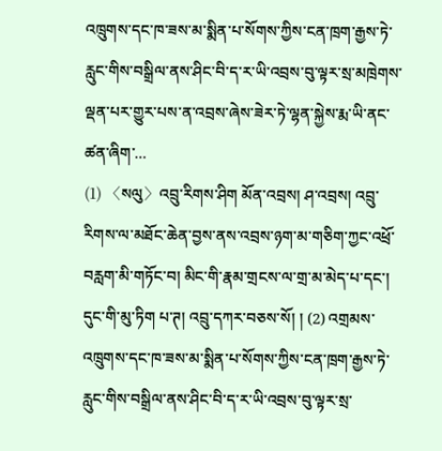འཁྲུགས་དང་ཁ་ཟས་མ་སྨིན་པ་སོགས་ཀྱིས་ངན་ཁྲག་རྒྱས་ཏེ་རླུང་གིས་བསྒྲིལ་ནས་ཤིང་བི་ད་ར་ཡི་འབྲས་བུ་ལྟར་སྲ་མཁྲེགས་ལྡན་པར་གྱུར་པས་ན་འབྲས་ཞེས་ཟེར་ཏེ་ལྷན་སྐྱེས་རྨ་ཡི་ནང་ཚན་ཞིག་...
(1) 〈སལུ〉འབྲུ་རིགས་ཤིག མོན་འབྲས། ཤ་འབྲས། འབྲུ་རིགས་ལ་མཐོང་ཆེན་བྱས་ནས་འབྲས་ཉག་མ་གཅིག་ཀྱང་འཕྲོ་བརླག་མི་གཏོང་བ། མིང་གི་རྣམ་གྲངས་ལ་གྲ་མ་མེད་པ་དང་། དུང་གི་མུ་ཏིག པ་ཊ། འབྲུ་དཀར་བཅས་སོ། ། (2) འགྲམས་འཁྲུགས་དང་ཁ་ཟས་མ་སྨིན་པ་སོགས་ཀྱིས་ངན་ཁྲག་རྒྱས་ཏེ་རླུང་གིས་བསྒྲིལ་ནས་ཤིང་བི་ད་ར་ཡི་འབྲས་བུ་ལྟར་སྲ་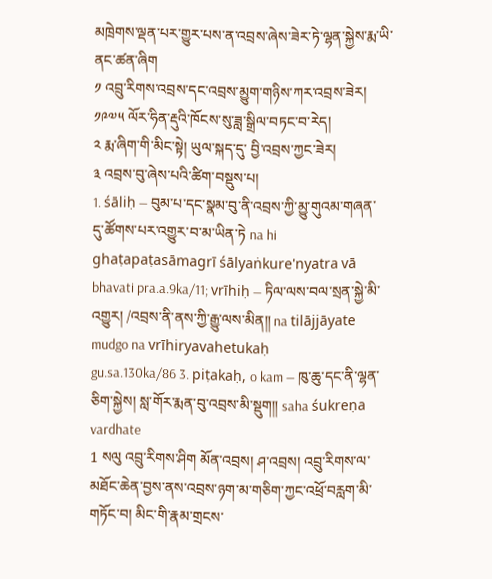མཁྲེགས་ལྡན་པར་གྱུར་པས་ན་འབྲས་ཞེས་ཟེར་ཏེ་ལྷན་སྐྱེས་རྨ་ཡི་ནང་ཚན་ཞིག
༡ འབྲུ་རིགས་འབྲས་དང་འབྲས་མྱུག་གཉིས་ཀར་འབྲས་ཟེར།
༡༩༧༥ ལོར་ཧིན་རྡུའི་ཁོངས་སུ་ཟླ་སྒྲིལ་བཏང་བ་རེད།
༢ རྨ་ཞིག་གི་མིང་སྟེ། ཡུལ་སྐད་དུ་ བྱི་འབྲས་ཀྱང་ཟེར།
༣ འབྲས་བུ་ཞེས་པའི་ཚིག་བསྡུས་པ།
1. śāliḥ — བུམ་པ་དང་སྣམ་བུ་ནི་འབྲས་ཀྱི་མྱུ་གུའམ་གཞན་དུ་ཚོགས་པར་འགྱུར་བ་མ་ཡིན་ཏེ na hi ghaṭapaṭasāmagrī śālyaṅkure'nyatra vā bhavati pra.a.9ka/11; vrīhiḥ — ཏིལ་ལས་བལ་སྲན་སྐྱེ་མི་འགྱུར། /འབྲས་ནི་ནས་ཀྱི་རྒྱུ་ལས་མིན༎ na tilājjāyate mudgo na vrīhiryavahetukaḥ
gu.sa.130ka/86 3. piṭakaḥ, o kam — ཁུ་ཆུ་དང་ནི་ལྷན་ཅིག་སྐྱེས། སླ་གོར་རྨན་བུ་འབྲས་མི་སྡུག༎ saha śukreṇa vardhate
1 སལུ འབྲུ་རིགས་ཤིག མོན་འབྲས། ཤ་འབྲས། འབྲུ་རིགས་ལ་མཐོང་ཆེན་བྱས་ནས་འབྲས་ཉག་མ་གཅིག་ཀྱང་འཕྲོ་བརླག་མི་གཏོང་བ། མིང་གི་རྣམ་གྲངས་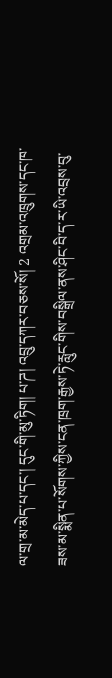ལ་གྲ་མ་མེད་པ་དང་། དུང་གི་མུ་ཏིག། པ་ཌ། འབྲུ་དཀར་བཅས་སོ། 2 འགྲམ་འཁྲུགས་དང་ཁ་ཟས་མ་སྨིན་པ་སོགས་ཀྱིས་ངན་ཁྲག་རྒྱས་ཏེ་རླུང་གིས་བསྒྲིལ་ནས་ཤིང་བི་ད་ར་ཡི་འབྲས་བུ་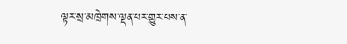ལྟར་སྲ་མཁྲེགས་ལྡན་པར་གྱུར་པས་ན་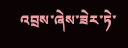འབྲས་ཞེས་ཟེར་ཏེ་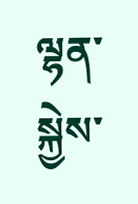ལྷན་སྐྱེས་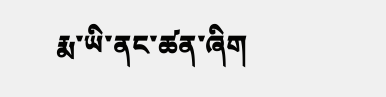རྨ་ཡི་ནང་ཚན་ཞིག